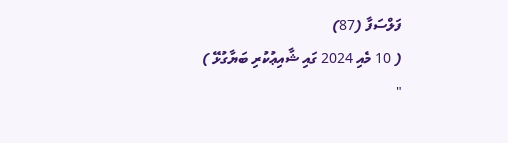ފަލްސަފާ (87)
( 10 މެއި 2024 ގައި ޝާއިޢުކުރި ބަޔާގުޅޭ )
"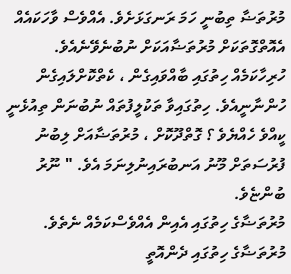މުރުތަޟާ ތިބުނީ ހަމަ ރަނގަޅަށެވެ. އެއްވެސް ވާހަކައެއް އެއޮތްގޮތަކަށް މުރުތަޟާއަކަށް ނުބުނެވޭނެއެވެ. ހުރިހާކަމެއް ހިތުގައި ބާއްވައިގެން ، ކެތްކޮށްލައިގެން ހުންނާނީއެވެ. ހިތުގައިވާ ތަކުލީފުތައް ނުބުނަން ތިއުޅެނީ ކީއްވެ ހެއްޔެވެ ؟ ގޮތްދޫކޮށް ، މުރުތަޟާއަށް ލިބުނު ފުރުސަތަށް މޫނު އަނބުރައިނުލިނަމަ އެވެ. " ނޫރު ބުންޏެވެ.
މުރުތަޟާގެ ހިތުގައި އެއިން އެއްވެސްކަމެއް ނެތެވެ. މުރުތަޟާގެ ހިތުގައި ދެންއޮތީ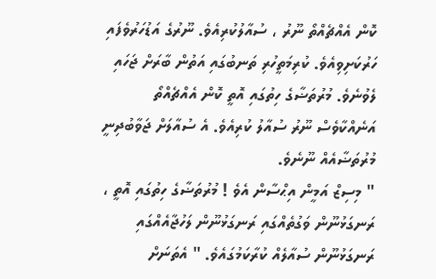ކޮން އެއްޗެއްތޯ ނޫރު ، ސުއާލުކުރިއެވެ. ނޫރުގެ އަޑުހަރުވެފައި ހަރުކަށިވިއެވެ. ކުރިމަތީހުރި ތަނބުގައި އަތުން ބާރަށް ޖަހައި ލެވުނެވެ. މުރުތަޟާގެ ހިތުގައި އޮތީ ކޮން އެއްޗެއްތޯ އަނެއްކާވެސް ނޫރު ސުއާލު ކުރިއެވެ. އެ ސުއާލަށް ޖަވާބުދިނީ މުރުތަޟާއެއް ނޫނެވެ.
" މިސިޒް އަމީން އިޙްސާން އެވެ ! މުރުތަޟާގެ ހިތުގައި އޮތީ ، ރަނގަޅުނޫން ވަގުތެއްގައި ރަނގަޅުނޫން ލަހުޖާއެއްގައި ރަނގަޅުނޫން ސުއާލެއް ކުރާކަމުގައެވެ. " އެތަނަށް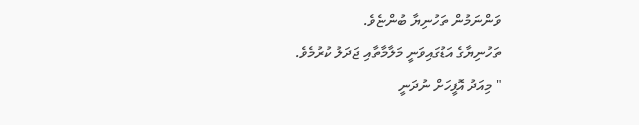ވަންނަމުން ތަހުނިޔާ ބުންޏެވެ.
ތަހުނިޔާގެ އަޑުގައިވަނީ މަލާމާތާއި ޖަދަލު ކުރުމެވެ.
" މިއަދު އޮފީހަށް ނުދަނީ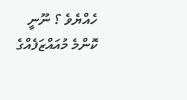ހެއްޔެވެ ؟ ނޫނީ ކޮންމެ މުއައްޒަފެއްގެ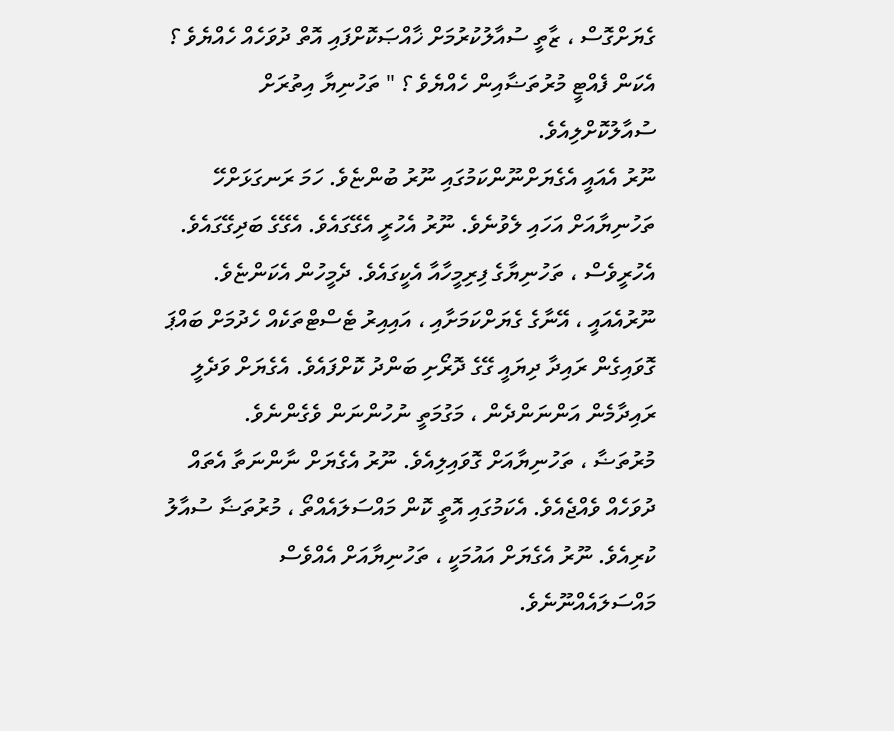ގެޔަށްގޮސް ، ޒާތީ ސުއާލުކުރުމަށް ޚާއްޞަކޮށްފައި އޮތް ދުވަހެއް ހެއްޔެވެ ؟ އެކަން ފެއްޓީ މުރުތަޟާއިން ހެއްޔެވެ ؟ " ތަހުނިޔާ އިތުރަށް ސުއާލުކޮށްލިއެވެ.
ނޫރު އެއައީ އެގެޔަށްނޫންކަމުގައި ނޫރު ބުންޏެވެ. ހަމަ ރަނގަޅަށްހޭ ތަހުނިޔާއަށް އަހައި ލެވުނެވެ. ނޫރު އެހުރީ އެގޭގައެވެ. އެގޭގެ ބަދިގޭގައެވެ. އެހުރީވެސް ، ތަހުނިޔާގެ ފިރިމީހާއާ އެކީގައެވެ. ދެމީހުން އެކަންޏެވެ.
ނޫރުއެއައީ ، އޭނާގެ ގެޔަށްކަމަށާއި ، އައިއިރު ޓެސްޓްތަކެއް ހެދުމަށް ބައްޕަ ގޮވައިގެން ރައިދާ ދިޔައީ ގޭގެ ދޮރޯށި ބަންދު ކޮށްފައެވެ. އެގެޔަށް ވަދެލީ ރައިދާމެން އަންނަންދެން ، މަގުމަތީ ނުހުންނަން ވެގެންނެވެ.
މުރުތަޟާ ، ތަހުނިޔާއަށް ގޮވައިލިއެވެ. ނޫރު އެގެޔަށް ނާންނަތާ އެތައް ދުވަހެއް ވެއްޖެއެވެ. އެކަމުގައި އޮތީ ކޮން މައްސަލައެއްތޯ ، މުރުތަޟާ ސުއާލު ކުރިއެވެ. ނޫރު އެގެޔަށް އައުމަކީ ، ތަހުނިޔާއަށް އެއްވެސް މައްސަލައެއްނޫނެވެ.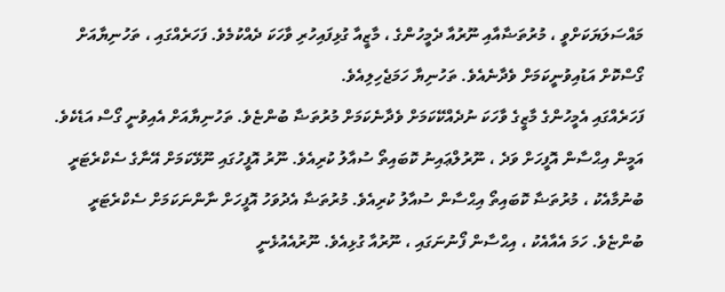މައްސަލަޔަކަށްވީ ، މުރުތަޟާއާއި ނޫރުއާ ދެމީހުންގެ ، މާޒީއާ ގުޅިފައިހުރި ވާހަކަ ދެއްކުމެވެ. ފަހަރެއްގައި ، ތަހުނިޔާއަށް ގޯސްކޮށް އަޑުއިވުނީކަމަށް ވެދާނެއެވެ. ތަހުނިޔާ ހަމަޖެހިލިއެވެ.
ފަހަރެއްގައި އެމީހުންގެ މާޒީގެ ވާހަކަ ނުދެއްކޭކަމަށް ވެދާނެކަމަށް މުރުތަޟާ ބުންޏެވެ. ތަހުނިޔާއަށް އެއިވުނީ ގޯސް އަޑެކެވެ.
އަމީން އިޙްސާން އޮފީހަށް ވަދެ ، ނޫރުލްޢައިނު ކޮބައިތޯ ސުއާލު ކުރިއެވެ. ނޫރު އޮފީހުގައި ނޫޅޭކަމަށް އޭނާގެ ސެކްރެޓަރީ ބުނުމާއެކު ، މުރުތަޟާ ކޮބައިތޯ އިޙްސާން ސުއާލު ކުރިއެވެ. މުރުތަޟާ އެދުވަހު އޮފީހަށް ނާންނަކަމަށް ސެކްރެޓަރީ ބުންޏެވެ. ހަމަ އެއާއެކު ، އިޙްސާން ފޯނުނަގައި ، ނޫރުއާ ގުޅިއެވެ. ނޫރުއެއުޅެނީ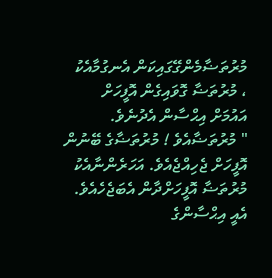މުރުތަޟާމެންގޭގައިކަން އެނގުމާއެކު  ، މުރުތަޟާ ގޮވައިގެން އޮފީހަށް އައުމަށް އިޙްސާން އެދުނެވެ.
" މުރުތަޟާއެވެ ! މުރުތަޟާގެ ބޭނުން އޮފީހަށް ޖެހިއްޖެއެވެ. އަހަރެންނާއެކު މުރުތަޟާ އޮފީހަށްދާން އެބަޖެހެއެވެ. އެއީ އިޙްސާންގެ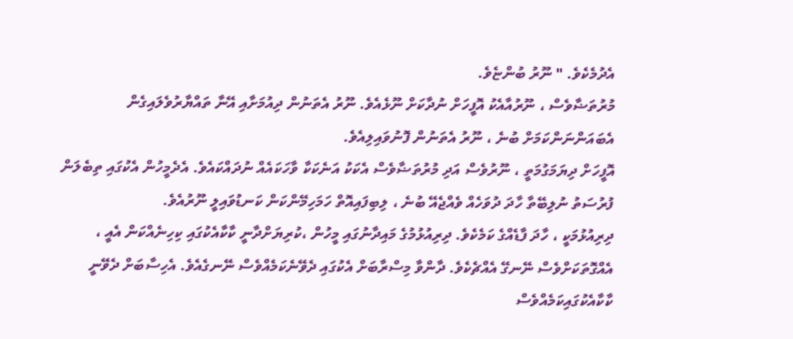އެދުމެކެވެ. " ނޫރު ބުންޏެވެ.
މުރުތަޟާވެސް ، ނޫރުއާއެކު އޮފީހަށް ނުދާކަށް ނޫޅެއެވެ. ނޫރު އެތަނުން ދިއުމަށާއި އޭނާ ތައްޔާރުވެލައިގެން އެބައަންނަންކަމަށް ބުނެ ، ނޫރު އެތަނުން ފޮނުވައިލިއެވެ.
އޮފީހަށް ދިޔަމަގުމަތީ ، ނޫރުވެސް އަދި މުރުތަޟާވެސް އެކަކު އަނެކަކާ ވާހަކައެއް ނުދައްކައެވެ. އެދެމީހުން އެކުގައި ތިބެލަން ފުރުސަތު ނުލިބޭތާ ހާދަ ދުވަހެއް ވެއްޖެއޭ ބުނެ ، ލިބިފައިއޮތް ހަމަހިމޭންކަން ކަނޑުވައިލީ ނޫރުއެވެ.
ދިރިއުޅުމަކީ ، ހާދަ ފާޑެއްގެ ކަމެކެވެ. ދިރިއުޅުމުގެ މައިދާނުގައި މީހުން ،ކުރިޔަށްދާނީ ކާކާއެކުގައި ކިހިނެއްކަން އެއީ ، އެއްގޮތަކަށްވެސް ނޭނގޭ އެއްޗެކެވެ. ދާންވާ މިސްރާބަށް އެކުގައި ދެވޭނެކަމެއްވެސް ނޭނގެއެވެ. އެހިސާބަށް ދެވޭނީ ކާކާއެކުގައިކަމެއްވެސް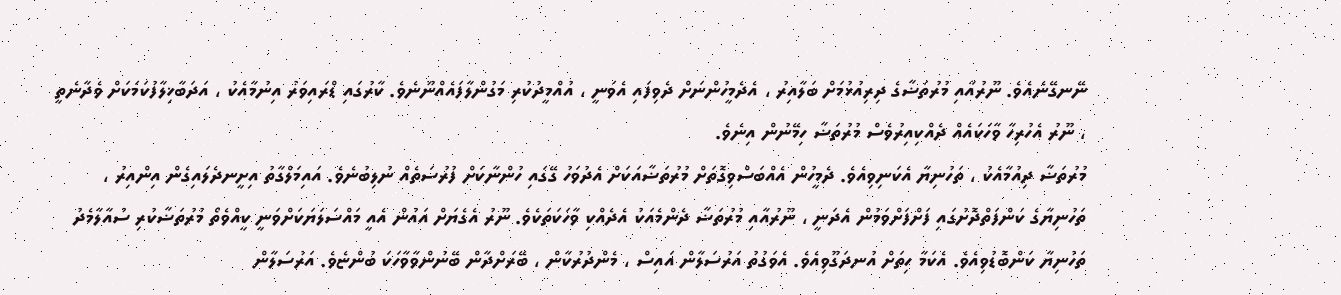ނޭނގޭނެއެވެ. ނޫރުއާއި މުރުތަޟާގެ ދިރިއުޅުމަށް ބަލާއިރު ، އެދެމީހުންނަށް ދެވިފައި އެވަނީ ، އުއްމީދުކުރި މަގުންލާފައެއްނޫނެވެ. ކާރުގައި ޑްރައިވަރު އިނުމާއެކު ، އަދަބާޚިލާފުކަމަކަށް ވެދާނެތީ ، ނޫރު އެހުރިހާ ވާހަކައެއް ދެއްކިއިރުވެސް މުރުތަޟާ ހިމޭނުން އިނެވެ.
މުރުތަޟާ ދިއުމާއެކު ، ތަހުނިޔާ އެކަނިވިއެވެ. ދެމީހުން އެއްބަސްވިގޮތަށް މުރުތަޟާއަކަށް އެދުވަހު ގޭގައި ހުންނާކަށް ފުރުސަތެއް ނުލިބުނެވެ. އައިމަލްގާތު އިށީނދެލައިގެން އިންއިރު ، ތަހުނިޔާގެ ކަންފަތްދޮށުގައި ފަށްފަށްވަމުން އެދަނީ ، ނޫރުއާއި މުރުތަޟާ ދެންމެއަކު އެދެއްކި ވާހަކަތަކެވެ. ނޫރު އެގެޔަށް އައުން އެއީ މައްސަލަޔަކަށްވަނީ ކީއްވެތޯ މުރުތަޟާކުރި ސުއާލާމެދު ތަހުނިޔާ ކަންބޮޑުވިއެވެ. އެކަމާ ހިތަށް އުނދަގޫވިއެވެ. އެވަގުތު އަރުސަލާން އައިސް ، މެންދުރުކާން ، ބޭރަށްދާން ބޭނުންވާވާހަކަ ބުންޏެވެ. އަރުސަލާން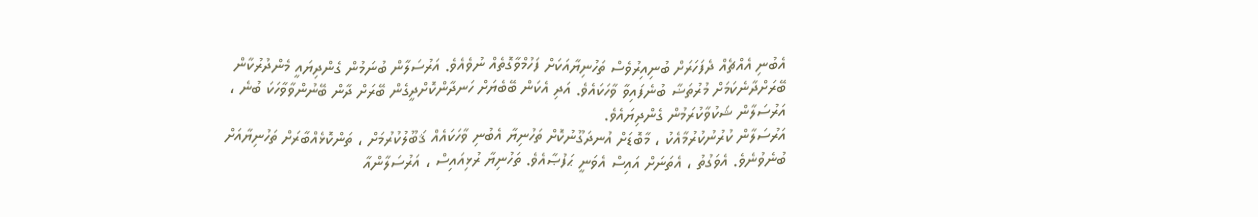އެބުނި އެއްޗެއް ދެފަހަރަށް ބުނިއިރުވެސް ތަހުނިޔާއަކަށް ފަހުމްވާގޮތެއް ނުވެއެވެ. އަރުސަލާން ބުނަމުން ގެންދިޔައީ މެންދުރުކާން ބޭރަށްދާނެކަމަށް މުރުތަޟާ ބުނެފައިވާ ވާހަކައެވެ. އަދި އެކަން ބޭބެޔަށް ހަނދާންކޮށްދީގެން ބޭރަށް ދާން ބޭނުންވާވާހަކަ ބުނެ ، އަރުސަލާން ޝަކުވާކުރަމުން ގެންދިޔައެވެ.
އަރުސަލާން ކުރުނުކުރުމާއެކު ، މާބޮޑަށް އުނދަގޫނުކޮށް ތަހުނިޔާ އެބުނި ވާހަކައެއް ޤަބޫލުކުރުމަށް ، ތަންކޮޅެއްބާރަށް ތަހުނިޔާއަށް ބުނެވުނެވެ. އެވަގުތު ، އެތަނަށް އައިސް އެވަނީ ޙަފުޞާއެވެ. ތަހުނިޔާ ރުޅިއައިސް ، އަރުސަލާންއާ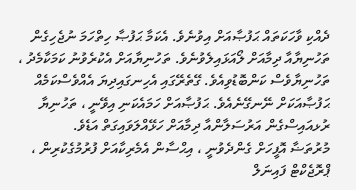ދެއްކި ވާހަކަތައް ޙަފުޞާއަށް އިވުނެވެ. އެކަމާ ޙަފުޞާ ހިތްހަމަ ނުޖެހިގެން ތަހުނިޔާއާ ދިމާއަށް ލޯއަޅައިލެވުނެވެ. ތަހުނިޔާއަށް އެކުރެވުނު ކަމަކާމެދު ، ތަހުނިޔާވެސް ކަންބޮޑުވިއެވެ. ގޭތެރޭގައި އެހިނގައިދިޔަ އެއްވެސްކަމެއް ޙަފުޞާއަކަށް ނޭނގޭނެއެވެ. ޙަފުޞާއަށް ހަމައެކަނި އިވޭނީ ، ތަހުނިޔާ ރުޅއައިސްގެން އަރުސަލާންއާ ދިމާއަށް ހަޅޭއްލަވައިގަތް އަޑެވެ.
މުރުތަޟާ އޮފީހަށް ގެންދެވުނީ ، އިޙްސާން އެމެރިކާއަށް ފުރުމުގެކުރިން ، ޕްރޮޖެކްޓް ފައިނަލް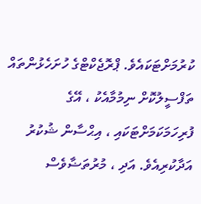ކުރުމަށްޓަކައެވެ. ޕްރޮޖެކްޓްގެ ހުށަހެޅުންތައް ތަފްސީލުކޮށް ނިމުމާއެކު ، އޭގެ ފުރިހަމަކަމަށްޓަކައި ، އިޙްސާން ޝުކުރު އަދާކުރިއެވެ. އަދި ، މުރުތަޟާވެސް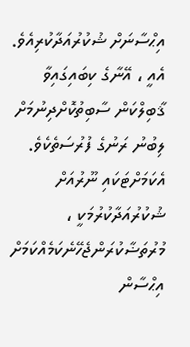އިޙްސާނަށް ޝުކުރުއަދާކުރިއެވެ. އެއީ ، އޭނާގެ ކިބައިގައިވާ ޤާބިލްކަން ސާބިތުކޮށްދިނުމަށް ލިބުނު ރަނުގެ ފުރުސަތެކެވެ. އެކަމަށްޓަކައި ނޫރުއަށް ޝުކުރުއަދާކުރުމަކީ ، މުރުތަޟާކުރަންޖެހޭނެކަމެއްކަމަށް އިޙްސާން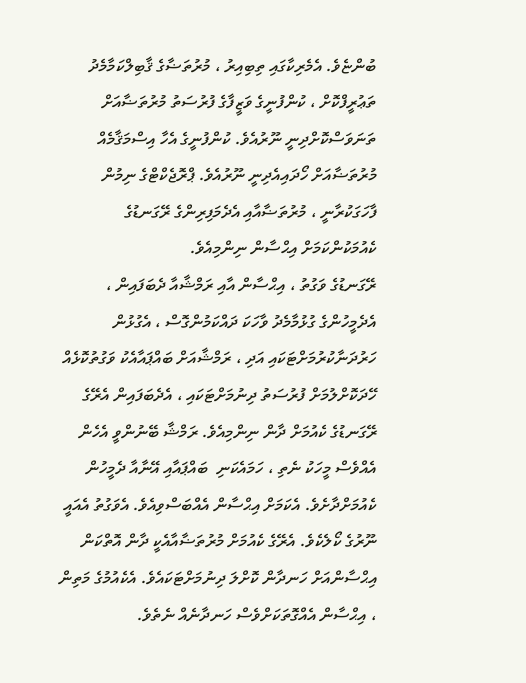ބުންޏެވެ. އެމެރިކާގައި ތިބިއިރު ، މުރުތަޟާގެ ޤާބިލްކަމާމެދު ތަޢުރީފްކޮށް ، ކުންފުނީގެ ވަޒީފާގެ ފުރުސަތު މުރުތަޟާއަށް ތަނަވަސްކޮށްދިނީ ނޫރުއެވެ. ކުންފުނީގެ އެހާ އިސްމަޤާމެއް މުރުތަޟާއަށް ހޯދައިއެދިނީ ނޫރުއެވެ. ޕްރޮޖެކްޓްގެ ނިމުން ފާހަގަކުރާނީ ، މުރުތަޟާއާއި އެދެމަފިރިންގެ ރޭގަނޑުގެ ކެއުމަކުންކަމަށް އިޙްސާން ނިންމިއެވެ.
ރޭގަނޑުގެ ވަގުތު ، އިޙްސާން އާއި ރަމްޝާއާ ދެބަފައިން ، އެދެމީހުންގެ ގުޅުމާމެދު ވާހަކަ ދައްކަމުންގޮސް ، އެގުޅުން ހަރުދަނާކުރުމަށްޓަކައި އަދި ، ރަމްޝާއަށް ބައްޕައާއެކު ވަގުތުކޮޅެއް ހޭދަކޮށްލުމަށް ފުރުސަތު ދިނުމަށްޓަކައި ، އެދެބަފައިން އެރޭގެ ރޭގަނޑުގެ ކެއުމަށް ދާން ނިންމިއެވެ. ރަމްޝާ ބޭނުންވީ އެހެން އެއްވެސް މީހަކު ނެތި ، ހަމައެކަނި  ބައްޕައާއި އޭނާއާ ދެމީހުން ކެއުމަށްދާށެވެ. އެކަމަށް އިޙްސާން އެއްބަސްވިއެވެ. އެވަގުތު އެއައީ ނޫރުގެ ކޯލެކެވެ. އެރޭގެ ކެއުމަށް މުރުތަޟާއާއެކީ ދާން އޮތްކަން އިޙްސާންއަށް ހަނދާން ކޮށްލަ ދިނުމަށްޓަކައެވެ. އެކެއުމުގެ މަތިން ، އިޙްސާން އެއްގޮތަކަށްވެސް ހަނދާނެއް ނެތެވެ.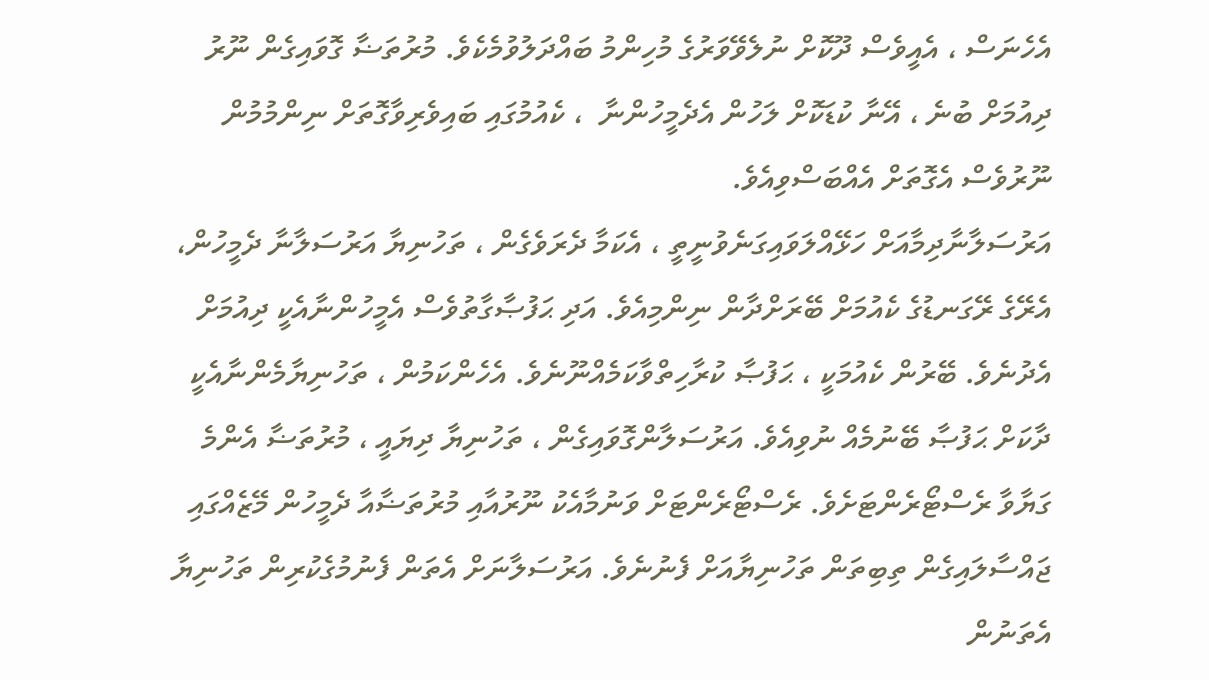އެހެނަސް ، އެއީވެސް ދޫކޮށް ނުލެވޭވަރުގެ މުހިންމު ބައްދަލުވުމެކެވެ. މުރުތަޟާ ގޮވައިގެން ނޫރު ދިއުމަށް ބުނެ ، އޭނާ ކުޑަކޮށް ލަހުން އެދެމީހުންނާ  ، ކެއުމުގައި ބައިވެރިވާގޮތަށް ނިންމުމުން ނޫރުވެސް އެގޮތަށް އެއްބަސްވިއެވެ.
އަރުސަލާނާދިމާއަށް ހަޅޭއްލަވައިގަނެވުނީތީ ، އެކަމާ ދެރަވެގެން ، ތަހުނިޔާ އަރުސަލާނާ ދެމީހުން، އެރޭގެ ރޭގަނޑުގެ ކެއުމަށް ބޭރަށްދާން ނިންމިއެވެ. އަދި ޙަފުޞާގާތުވެސް އެމީހުންނާއެކީ ދިއުމަށް އެދުނެވެ. ބޭރުން ކެއުމަކީ ، ޙަފުޞާ ކުރާހިތްވާކަމެއްނޫނެވެ. އެހެންކަމުން ، ތަހުނިޔާމެންނާއެކީ ދާކަށް ޙަފުޞާ ބޭނުމެއް ނުވިއެވެ. އަރުސަލާންގޮވައިގެން ، ތަހުނިޔާ ދިޔައީ ، މުރުތަޟާ އެންމެ ގަޔާވާ ރެސްޓޯރެންޓަށެވެ. ރެސްޓޯރެންޓަށް ވަނުމާއެކު ނޫރުއާއި މުރުތަޟާއާ ދެމީހުން މޭޒެއްގައި ޖައްސާލައިގެން ތިބިތަން ތަހުނިޔާއަށް ފެނުނެވެ. އަރުސަލާނަށް އެތަން ފެނުމުގެކުރިން ތަހުނިޔާ އެތަނުން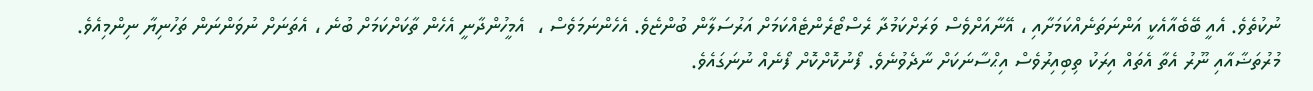ނުކުތެވެ. އެއީ ބޭބެއާއެކީ އަންނަތަނެއްކަމަށާއި ، އޭނާއަށްވެސް ވަރަށްކަމުދާ ރެސްޓޯރެންޓެއްކަމަށް އަރުސަލާން ބުންޏެވެ. އެހެންނަމަވެސް ،  އެމީހުންދާނީ އެހެން ތާކަށްކަމަށް ބުނެ ، އެތަނަށް ނުވަންނަން ތަހުނިޔާ ނިންމިއެވެ.
މުރުތަޟާއާއި ނޫރު އެތާ އެތައް އިރަކު ތިބިއިރުވެސް އިޙްސާނަކަށް ނާދެވުނެވެ. ފޯނުކޮށްކޮށް ފޯނެއް ނުނަގައެވެ.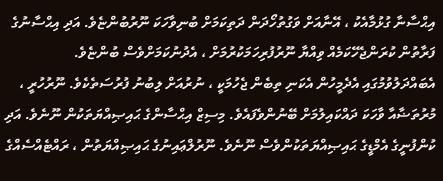އިޙްސާނާ ގުޅުމާއެކު ، އޭނާއަށް ވަގުތުހޯދަން ދަތިކަމަށް ބުނިވާހަކަ ނޫރުބުންޏެވެ. އަދި އިޙްސާނުގެ ފަރާތުން ކުރަންޖެހޭކަމެއް ވިއްޔާ ނޫރުފުރިހަމަކުރުމަށް ، އެދުނުކަމަށްވެސް ބުންޏެވެ. އެބައްދަލުވުމުގައި އެދެމީހުން އެކަނި ތިބެން ޖެހުމަކީ ، ނުރުއަށް ލިބުނު ފުރުސަތެކެވެ. ނޫރުހުރީ ، މުރުތަޟާއާ ވާހަކަ ދައްކައިލުމަށް ބޭނުންވެފައެވެ. މިސިޒް އިޙްސާންގެ ޙައިޞިއްޔަތަކުން ނޫނެވެ. އަދި ކުންފުނީގެ އެމްޑީގެ ޙައިޞިއްޔަތަކުންވެސް ނޫނެވެ. ނޫރުލްޢައިނުގެ ޙައިޞިއްޔަތުން ، ރައްޓެއްސެއްގެ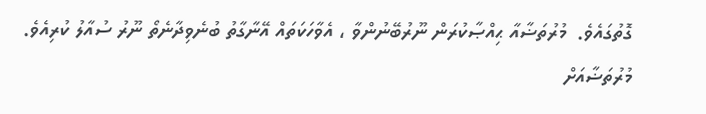ގޮތުގައެވެ.  މުރުތަޟާއާ ޙިއްޞާކުރަން ނޫރުބޭނުންވާ ، އެވާހަކަތައް އޭނާގާތު ބުނެވިދާނެތޯ ނޫރު ސުއާލު ކުރިއެވެ.
މުރުތަޟާއަށް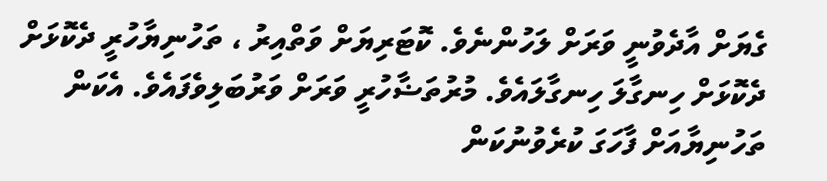ގެޔަށް އާދެވުނީ ވަރަށް ލަހުންނެވެ. ކޮޓަރިޔަށް ވަތްއިރު ، ތަހުނިޔާހުރީ ދެކޮޅަށް ދެކޮޅަށް ހިނގާލަ ހިނގާލައެވެ. މުރުތަޟާހުރީ ވަރަށް ވަރުބަލިވެފައެވެ. އެކަން ތަހުނިޔާއަށް ފާހަގަ ކުރެވުނުކަން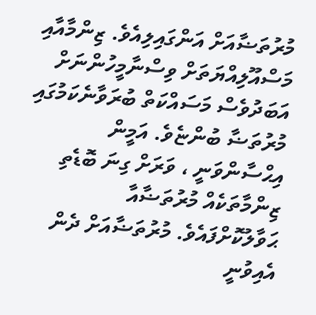މުރުތަޟާއަށް އަންގައިލިއެވެ. ޒިންމާއާއި މަސްއޫލިއްޔަތަށް ވިސްނާމީހުންނަށް އަބަދުވެސް މަސައްކަތް ބުރަވާނެކަމުގައި މުރުތަޟާ ބުންޏެވެ. އަމީން އިޙްސާންވަނީ ، ވަރަށް ގިނަ ބޮޑެތި ޒިންމާތަކެއް މުރުތަޟާއާ ޙަވާލުކޮށްފައެވެ. މުރުތަޟާއަށް ދެން އެއިވުނީ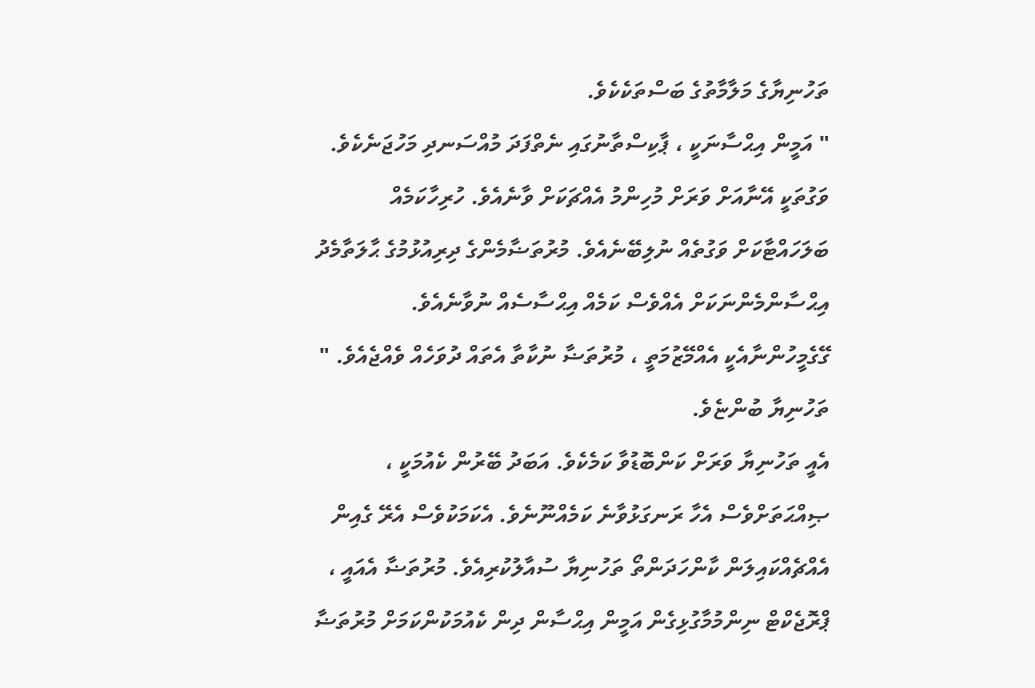ތަހުނިޔާގެ މަލާމާތުގެ ބަސްތަކެކެވެ.
" އަމީން އިޙްސާނަކީ ، ޕާކިސްތާނުގައި ނެތްފަދަ މުއްސަނދި މަހުޖަނެކެވެ. ވަގުތަކީ އޭނާއަށް ވަރަށް މުހިންމު އެއްޗަކަށް ވާނެއެވެ. ހުރިހާކަމެއް ބަލަހައްޓާކަށް ވަގުތެއް ނުލިބޭނެއެވެ. މުރުތަޟާމެންގެ ދިރިއުޅުމުގެ ޙާލަތާމެދު އިޙްސާންމެންނަކަށް އެއްވެސް ކަމެއް އިޙްސާސެއް ނުވާނެއެވެ. ގޭގެމީހުންނާއެކީ އެއްމޭޒުމަތީ ، މުރުތަޟާ ނުކާތާ އެތައް ދުވަހެއް ވެއްޖެއެވެ. " ތަހުނިޔާ ބުންޏެވެ.
އެއީ ތަހުނިޔާ ވަރަށް ކަންބޮޑުވާ ކަމެކެވެ. އަބަދު ބޭރުން ކެއުމަކީ ، ޞިއްޙަތަށްވެސް އެހާ ރަނގަޅުވާނެ ކަމެއްނޫނެވެ. އެކަމަކުވެސް އެރޭ ގެއިން އެއްޗެއްކައިލަން ކާންހަދަންތޯ ތަހުނިޔާ ސުއާލުކުރިއެވެ. މުރުތަޟާ އެއައީ ، ޕްރޮޖެކްޓް ނިންމުމާގުޅިގެން އަމީން އިޙްސާން ދިން ކެއުމަކުންކަމަށް މުރުތަޟާ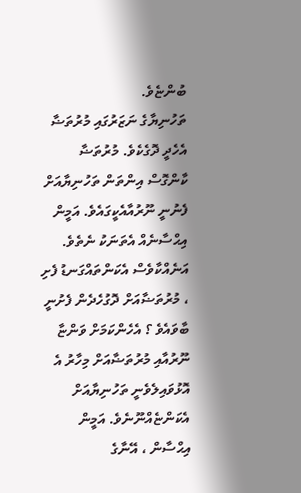ބުންޏެވެ.
ތަހުނިޔާގެ ނަޒަރުގައި މުރުތަޟާ އެހެދީ ދޮގެކެވެ. މުރުތަޟާ ކާންގޮސް އިންތަން ތަހުނިޔާއަށް ފެނުނީ ނޫރުއާއެކީގައެވެ. އަމީން އިޙްސާނެއް އެތަނަކު ނެތެވެ. އަނެއްކާވެސް އެކަންތައްގަނޑު ފެށި ، މުރުތަޟާއަށް ދޮގުހެދެން ފެށުނީ ބާވައެވެ ؟ އެހެންކަމަށް ވަންޏާ ނޫރުއާއި މުރުތަޟާއަށް މިހާރު އެ އޮޅުވައިލެވެނީ ތަހުނިޔާއަށް އެކަންޏެއްނޫނެވެ. އަމީން އިޙްސާން ، އޭނާގެ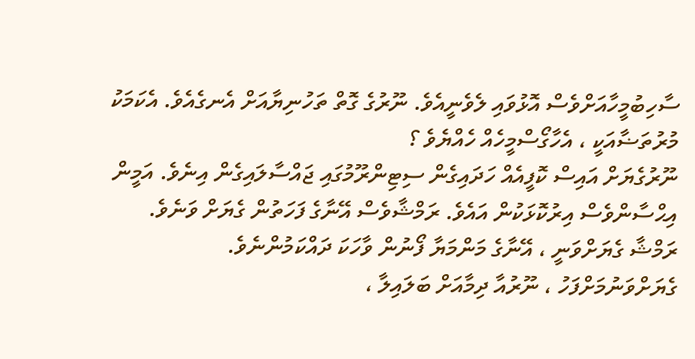ސާހިބުމީހާއަށްވެސް އޮޅުވައި ލެވެނީއެވެ. ނޫރުގެ ގޮތް ތަހުނިޔާއަށް އެނގެއެވެ. އެކަމަކު މުރުތަޟާއަކީ ، އެހާގޯސްމީހެއް ހެއްޔެވެ ؟
ނޫރުގެޔަށް އައިސް ކޮފީއެއް ހަދައިގެން ސިޓިންރޫމުގައި ޖައްސާލައިގެން އިނެވެ. އަމީން އިޙްސާންވެސް އިރުކޮޅަކުން އައެވެ. ރަމްޝާވެސް އޭނާގެ ފަހަތުން ގެޔަށް ވަނެވެ. ރަމްޝާ ގެޔަށްވަނީ ، އޭނާގެ މަންމަޔާ ފޯނުން ވާހަކަ ދައްކަމުންނެވެ. ގެޔަށްވަނުމަށްފަހު ، ނޫރުއާ ދިމާއަށް ބަލައިލާ ،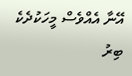އޭނާ އެއްވެސް މީހަކުދެކެ ބިރު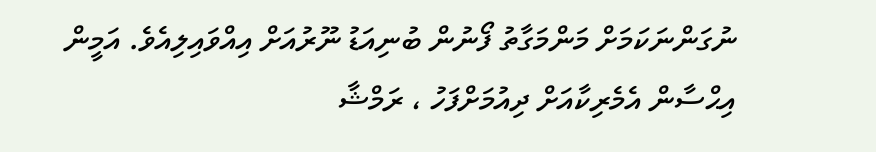ނުގަންނަކަމަށް މަންމަގާތު ފޯނުން ބުނިއަޑު ނޫރުއަށް އިއްވައިލިއެވެ. އަމީން އިޙްސާން އެމެރިކާއަށް ދިއުމަށްފަހު ، ރަމްޝާ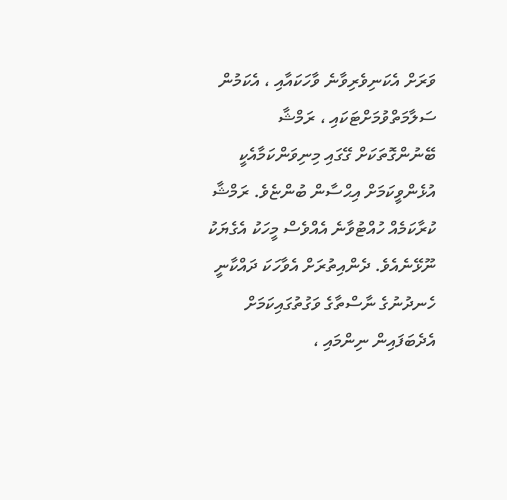ވަރަށް އެކަނިވެރިވާނެ ވާހަކައާއި ، އެކަމުން ސަލާމަތްވުމަށްޓަކައި ، ރަމްޝާ ބޭނުންގޮތަކަށް ގޭގައި މިނިވަންކަމާއެކީ އުޅެންވީކަމަށް އިޙްސާން ބުންޏެވެ. ރަމްޝާ ކުރާކަމެއް ހުއްޓުވާނެ އެއްވެސް މީހަކު އެގެޔަކު ނޫޅޭނެއެވެ. ދެންއިތުރަށް އެވާހަކަ ދައްކާނީ ހެނދުނުގެ ނާސްތާގެ ވަގުތުގައިކަމަށް އެދެބަފައިން ނިންމައި ،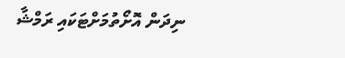ނިދަން އޮށޯތުމަށްޓަކައި ރަމްޝާ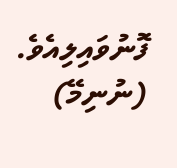ފޮނުވައިލިއެވެ. (ނުނިމޭ)